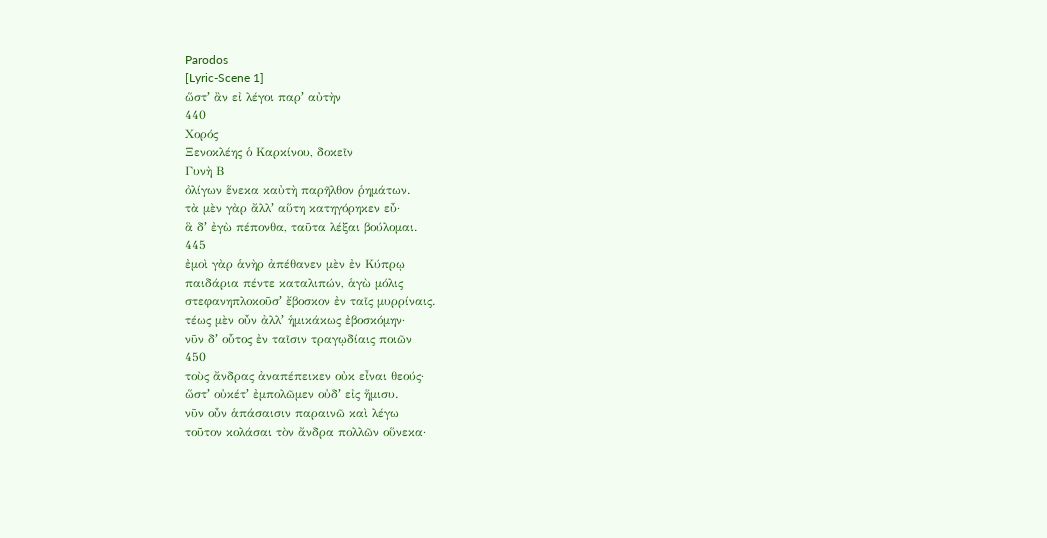Parodos
[Lyric-Scene 1]
ὥστʼ ἂν εἰ λέγοι παρʼ αὐτὴν
440
Χορός
Ξενοκλέης ὁ Καρκίνου, δοκεῖν
Γυνὴ Β
ὀλίγων ἕνεκα καὐτὴ παρῆλθον ῥημάτων.
τὰ μὲν γὰρ ἄλλʼ αὕτη κατηγόρηκεν εὖ·
ἃ δʼ ἐγὼ πέπονθα, ταῦτα λέξαι βούλομαι.
445
ἐμοὶ γὰρ ἁνὴρ ἀπέθανεν μὲν ἐν Κύπρῳ
παιδάρια πέντε καταλιπών, ἁγὼ μόλις
στεφανηπλοκοῦσʼ ἔβοσκον ἐν ταῖς μυρρίναις.
τέως μὲν οὖν ἀλλʼ ἡμικάκως ἐβοσκόμην·
νῦν δʼ οὗτος ἐν ταῖσιν τραγῳδίαις ποιῶν
450
τοὺς ἄνδρας ἀναπέπεικεν οὐκ εἶναι θεούς·
ὥστʼ οὐκέτʼ ἐμπολῶμεν οὐδʼ εἰς ἥμισυ.
νῦν οὖν ἁπάσαισιν παραινῶ καὶ λέγω
τοῦτον κολάσαι τὸν ἄνδρα πολλῶν οὕνεκα·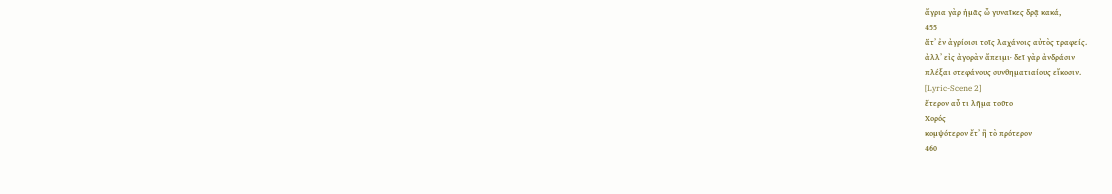ἄγρια γὰρ ἡμᾶς ὦ γυναῖκες δρᾷ κακά,
455
ἅτʼ ἐν ἀγρίοισι τοῖς λαχάνοις αὐτὸς τραφείς.
ἀλλʼ εἰς ἀγορὰν ἄπειμι· δεῖ γὰρ ἀνδράσιν
πλέξαι στεφάνους συνθηματιαίους εἴκοσιν.
[Lyric-Scene 2]
ἕτερον αὖ τι λῆμα τοῦτο
Χορός
κομψότερον ἔτʼ ἢ τὸ πρότερον
460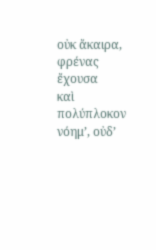οὐκ ἄκαιρα, φρένας ἔχουσα
καὶ πολύπλοκον νόημʼ, οὐδʼ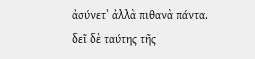ἀσύνετʼ ἀλλὰ πιθανὰ πάντα.
δεῖ δὲ ταύτης τῆς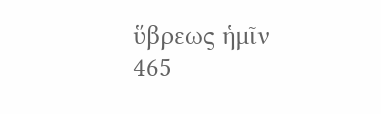ὕβρεως ἡμῖν
465